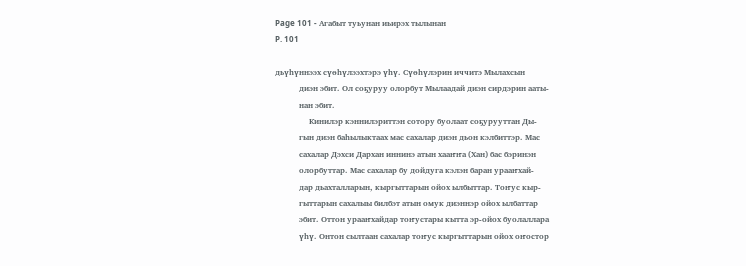Page 101 - Агабыт туьунан иьирэх тылынан
P. 101

дьүһүннээх сүөһүлээхтэрэ үһү. Сүөһүлэрин иччитэ Мылахсын
            диэн эбит. Ол соҕуруу олорбут Мылаадай диэн сирдэрин ааты-
            нан эбит.
                 Кинилэр кэннилэриттэн сотору буолаат соҕурууттан Ды-
            гын диэн баһылыктаах мас сахалар диэн дьон кэлбиттэр. Мас
            сахалар Дэхси Дархан иннинэ атын хааҥҥа (Хан) бас бэринэн
            олорбуттар. Мас сахалар бу дойдуга кэлэн баран урааҥхай-
            дар дьахталларын, кыргыттарын ойох ылбыттар. Тоҥус кыр-
            гыттарын сахалыы билбэт атын омук диэннэр ойох ылбаттар
            эбит. Оттон урааҥхайдар тоҥустары кытта эр-ойох буолаллара
            үһү. Онтон сылтаан сахалар тоҥус кыргыттарын ойох оҥостор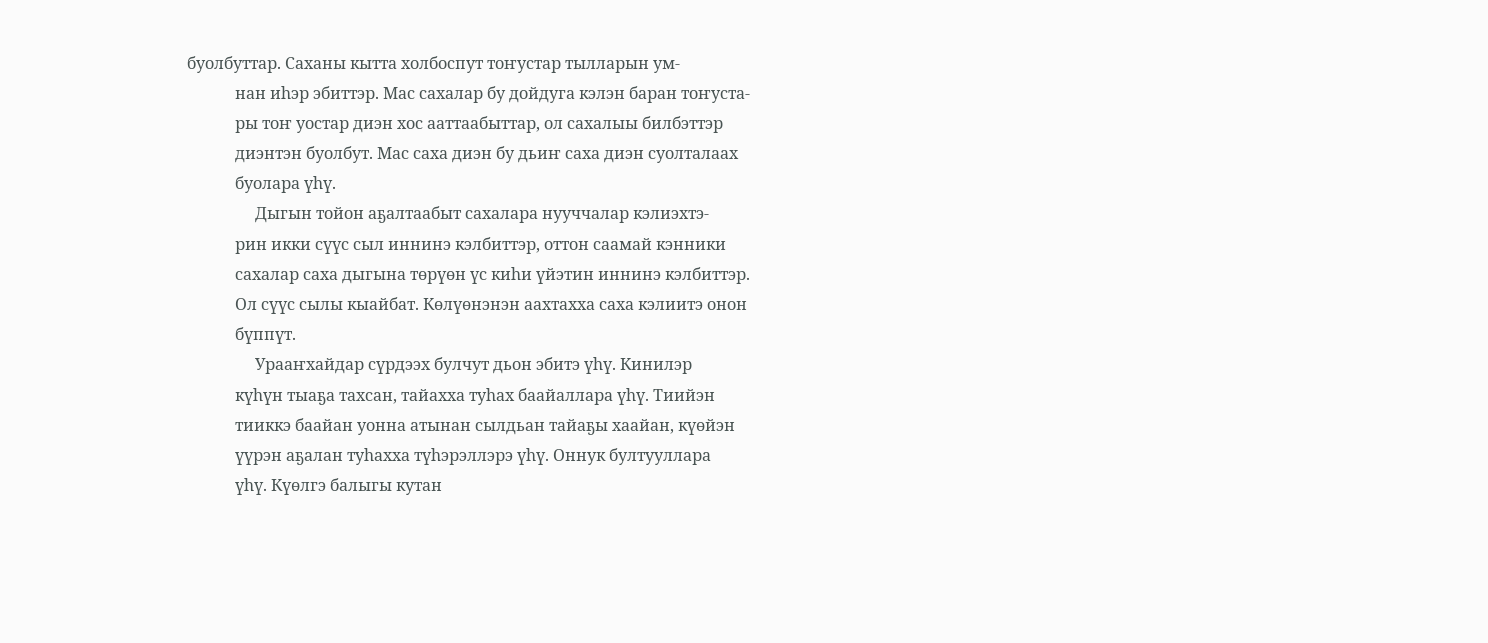буолбуттар. Саханы кытта холбоспут тоҥустар тылларын ум-
            нан иһэр эбиттэр. Мас сахалар бу дойдуга кэлэн баран тоҥуста-
            ры тоҥ уостар диэн хос ааттаабыттар, ол сахалыы билбэттэр
            диэнтэн буолбут. Мас саха диэн бу дьиҥ саха диэн суолталаах
            буолара үһү.
                 Дыгын тойон аҕалтаабыт сахалара нууччалар кэлиэхтэ-
            рин икки сүүс сыл иннинэ кэлбиттэр, оттон саамай кэнники
            сахалар саха дыгына төрүөн үс киһи үйэтин иннинэ кэлбиттэр.
            Ол сүүс сылы кыайбат. Көлүөнэнэн аахтахха саха кэлиитэ онон
            бүппүт.
                 Урааҥхайдар сүрдээх булчут дьон эбитэ үһү. Кинилэр
            күһүн тыаҕа тахсан, тайахха туһах баайаллара үһү. Тиийэн
            тииккэ баайан уонна атынан сылдьан тайаҕы хаайан, күөйэн
            үүрэн аҕалан туһахха түһэрэллэрэ үһү. Оннук бултууллара
            үһү. Күөлгэ балыгы кутан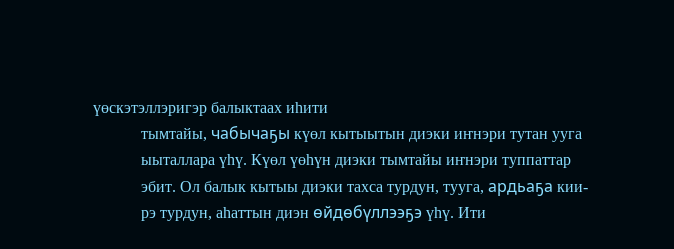үөскэтэллэригэр балыктаах иһити
            тымтайы, чабычаҕы күөл кытыытын диэки иҥнэри тутан ууга
            ыыталлара үһү. Күөл үөһүн диэки тымтайы иҥнэри туппаттар
            эбит. Ол балык кытыы диэки тахса турдун, тууга, ардьаҕа кии-
            рэ турдун, аһаттын диэн өйдөбүллээҕэ үһү. Ити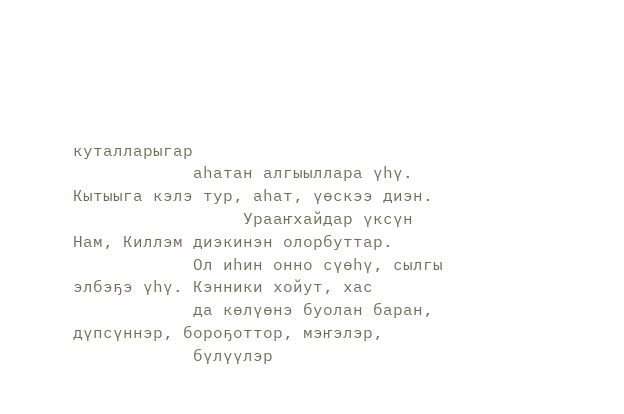куталларыгар
            аһатан алгыыллара үһү. Кытыыга кэлэ тур, аһат, үөскээ диэн.
                 Урааҥхайдар үксүн Нам, Киллэм диэкинэн олорбуттар.
            Ол иһин онно сүөһү, сылгы элбэҕэ үһү. Кэнники хойут, хас
            да көлүөнэ буолан баран, дүпсүннэр, бороҕоттор, мэҥэлэр,
            бүлүүлэр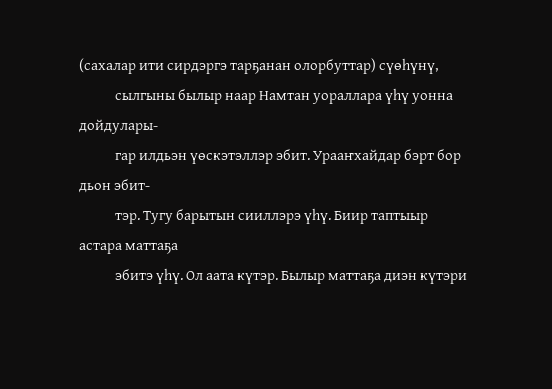(сахалар ити сирдэргэ тарҕанан олорбуттар) сүөһүнү,
            сылгыны былыр наар Намтан уораллара үһү уонна дойдулары-
            гар илдьэн үөскэтэллэр эбит. Урааҥхайдар бэрт бор дьон эбит-
            тэр. Тугу барытын сииллэрэ үһү. Биир таптыыр астара маттаҕа
            эбитэ үһү. Ол аата күтэр. Былыр маттаҕа диэн күтэри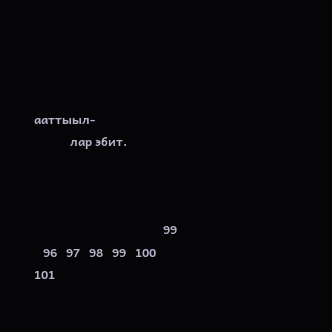ааттыыл-
            лар эбит.



                                           99
   96   97   98   99   100   101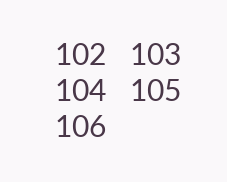102   103   104   105   106